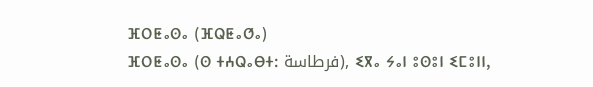ⴼⵔⵟⴰⵙⴰ (ⴼⵕⵟⴰⵚⴰ)
ⴼⵔⵟⴰⵙⴰ (ⵙ ⵜⵄⵕⴰⴱⵜ: فرطاسة), ⵉⴳⴰ ⵢⴰⵏ ⵓⵙⵓⵏ ⵉⵎⵓⵏⵏ,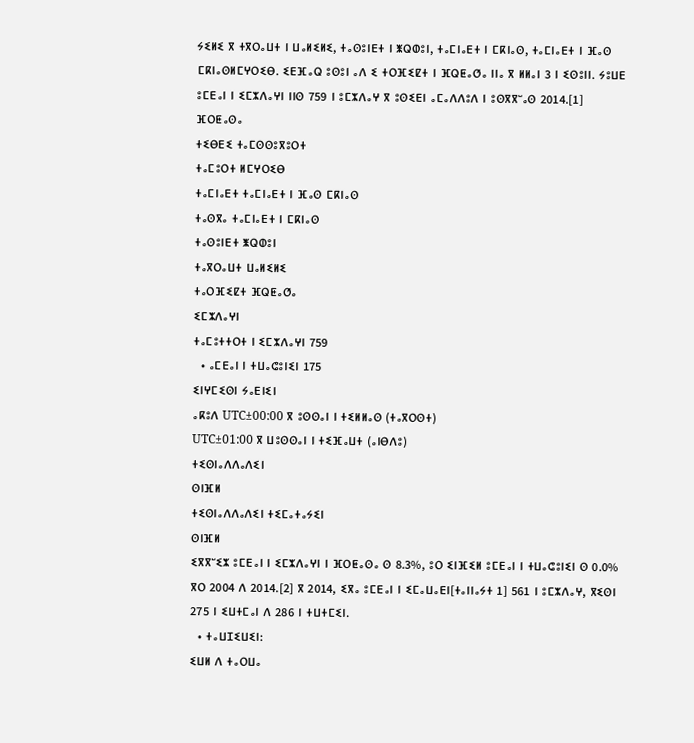ⵢⵉⵍⵉ ⴳ ⵜⴳⵔⴰⵡⵜ ⵏ ⵡⴰⵍⵉⵍⵉ, ⵜⴰⵙⵓⵏⴹⵜ ⵏ ⵥⵕⵀⵓⵏ, ⵜⴰⵎⵏⴰⴹⵜ ⵏ ⵎⴽⵏⴰⵙ, ⵜⴰⵎⵏⴰⴹⵜ ⵏ ⴼⴰⵙ ⵎⴽⵏⴰⵙⵍⵎⵖⵔⵉⴱ. ⵉⴹⴼⴰⵕ ⵓⵙⵓⵏ ⴰⴷ ⵉ ⵜⵔⴼⵉⵇⵜ ⵏ ⴼⵕⵟⴰⵚⴰ ⵏⵏⴰ ⴳ ⵍⵍⴰⵏ 3 ⵏ ⵉⵙⵓⵏⵏ. ⵢⵓⵡⴹ ⵓⵎⴹⴰⵏ ⵏ ⵉⵎⵣⴷⴰⵖⵏ ⵏⵏⵙ 759 ⵏ ⵓⵎⵣⴷⴰⵖ ⴳ ⵓⵙⵉⴹⵏ ⴰⵎⴰⴷⴷⵓⴷ ⵏ ⵓⵙⴳⴳⵯⴰⵙ 2014.[1]
ⴼⵔⵟⴰⵙⴰ
ⵜⵉⴱⴹⵉ ⵜⴰⵎⵙⵙⵓⴳⵓⵔⵜ
ⵜⴰⵎⵓⵔⵜ ⵍⵎⵖⵔⵉⴱ
ⵜⴰⵎⵏⴰⴹⵜ ⵜⴰⵎⵏⴰⴹⵜ ⵏ ⴼⴰⵙ ⵎⴽⵏⴰⵙ
ⵜⴰⵙⴳⴰ ⵜⴰⵎⵏⴰⴹⵜ ⵏ ⵎⴽⵏⴰⵙ
ⵜⴰⵙⵓⵏⴹⵜ ⵥⵕⵀⵓⵏ
ⵜⴰⴳⵔⴰⵡⵜ ⵡⴰⵍⵉⵍⵉ
ⵜⴰⵔⴼⵉⵇⵜ ⴼⵕⵟⴰⵚⴰ
ⵉⵎⵣⴷⴰⵖⵏ
ⵜⴰⵎⵓⵜⵜⵔⵜ ⵏ ⵉⵎⵣⴷⴰⵖⵏ 759
  • ⴰⵎⴹⴰⵏ ⵏ ⵜⵡⴰⵛⵓⵏⵉⵏ 175
ⵉⵏⵖⵎⵉⵙⵏ ⵢⴰⴹⵏⵉⵏ
ⴰⴽⵓⴷ UTC±00:00 ⴳ ⵓⵙⵙⴰⵏ ⵏ ⵜⵉⵍⵍⴰⵙ (ⵜⴰⴳⵔⵙⵜ)
UTC±01:00 ⴳ ⵡⵓⵙⵙⴰⵏ ⵏ ⵜⵉⴼⴰⵡⵜ (ⴰⵏⴱⴷⵓ)
ⵜⵉⵙⵏⴰⴷⴷⴰⴷⵉⵏ
ⵙⵏⴼⵍ
ⵜⵉⵙⵏⴰⴷⴷⴰⴷⵉⵏ ⵜⵉⵎⴰⵜⴰⵢⵉⵏ
ⵙⵏⴼⵍ
ⵉⴳⴳⵯⵉⵣ ⵓⵎⴹⴰⵏ ⵏ ⵉⵎⵣⴷⴰⵖⵏ ⵏ ⴼⵔⵟⴰⵙⴰ ⵙ 8.3%, ⵓⵔ ⵉⵏⴼⵉⵍ ⵓⵎⴹⴰⵏ ⵏ ⵜⵡⴰⵛⵓⵏⵉⵏ ⵙ 0.0% ⴳⵔ 2004 ⴷ 2014.[2] ⴳ 2014, ⵉⴳⴰ ⵓⵎⴹⴰⵏ ⵏ ⵉⵎⴰⵡⴰⴹⵏ[ⵜⴰⵏⵏⴰⵢⵜ 1] 561 ⵏ ⵓⵎⵣⴷⴰⵖ, ⴳⵉⵙⵏ 275 ⵏ ⵉⵡⵜⵎⴰⵏ ⴷ 286 ⵏ ⵜⵡⵜⵎⵉⵏ.
  • ⵜⴰⵡⵊⵉⵡⵉⵏ:
ⵉⵡⵍ ⴷ ⵜⴰⵔⵡⴰ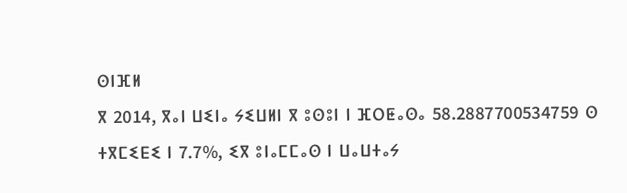ⵙⵏⴼⵍ
ⴳ 2014, ⴳⴰⵏ ⵡⵉⵏⴰ ⵢⵉⵡⵍⵏ ⴳ ⵓⵙⵓⵏ ⵏ ⴼⵔⵟⴰⵙⴰ 58.2887700534759 ⵙ ⵜⴳⵎⵉⴹⵉ ⵏ 7.7%, ⵉⴳ ⵓⵏⴰⵎⵎⴰⵙ ⵏ ⵡⴰⵡⵜⴰⵢ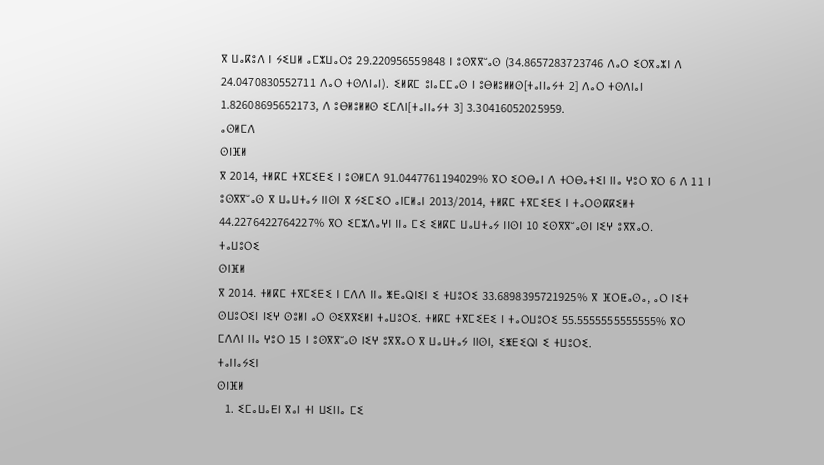ⴳ ⵡⴰⴽⵓⴷ ⵏ ⵢⵉⵡⵍ ⴰⵎⵣⵡⴰⵔⵓ 29.220956559848 ⵏ ⵓⵙⴳⴳⵯⴰⵙ (34.8657283723746 ⴷⴰⵔ ⵉⵔⴳⴰⵣⵏ ⴷ 24.0470830552711 ⴷⴰⵔ ⵜⵙⴷⵏⴰⵏ). ⵉⵍⴽⵎ ⵓⵏⴰⵎⵎⴰⵙ ⵏ ⵓⴱⵍⵓⵍⵍⵙ[ⵜⴰⵏⵏⴰⵢⵜ 2] ⴷⴰⵔ ⵜⵙⴷⵏⴰⵏ 1.82608695652173, ⴷ ⵓⴱⵍⵓⵍⵍⵙ ⵉⵎⴷⵏ[ⵜⴰⵏⵏⴰⵢⵜ 3] 3.30416052025959.
ⴰⵙⵍⵎⴷ
ⵙⵏⴼⵍ
ⴳ 2014, ⵜⵍⴽⵎ ⵜⴳⵎⵉⴹⵉ ⵏ ⵓⵙⵍⵎⴷ 91.0447761194029% ⴳⵔ ⵉⵔⴱⴰⵏ ⴷ ⵜⵔⴱⴰⵜⵉⵏ ⵏⵏⴰ ⵖⵓⵔ ⴳⵔ 6 ⴷ 11 ⵏ ⵓⵙⴳⴳⵯⴰⵙ ⴳ ⵡⴰⵡⵜⴰⵢ ⵏⵏⵙⵏ ⴳ ⵢⵉⵎⵉⵔ ⴰⵏⵎⵍⴰⵏ 2013/2014, ⵜⵍⴽⵎ ⵜⴳⵎⵉⴹⵉ ⵏ ⵜⴰⵔⵙⴽⴽⵉⵍⵜ 44.2276422764227% ⴳⵔ ⵉⵎⵣⴷⴰⵖⵏ ⵏⵏⴰ ⵎⵉ ⵉⵍⴽⵎ ⵡⴰⵡⵜⴰⵢ ⵏⵏⵙⵏ 10 ⵉⵙⴳⴳⵯⴰⵙⵏ ⵏⵉⵖ ⵓⴳⴳⴰⵔ.
ⵜⴰⵡⵓⵔⵉ
ⵙⵏⴼⵍ
ⴳ 2014. ⵜⵍⴽⵎ ⵜⴳⵎⵉⴹⵉ ⵏ ⵎⴷⴷ ⵏⵏⴰ ⵥⴹⴰⵕⵏⵉⵏ ⵉ ⵜⵡⵓⵔⵉ 33.6898395721925% ⴳ ⴼⵔⵟⴰⵙⴰ, ⴰⵔ ⵏⵉⵜ ⵙⵡⵓⵔⵉⵏ ⵏⵉⵖ ⵙⵓⵍⵏ ⴰⵔ ⵙⵉⴳⴳⵉⵍⵏ ⵜⴰⵡⵓⵔⵉ. ⵜⵍⴽⵎ ⵜⴳⵎⵉⴹⵉ ⵏ ⵜⴰⵔⵡⵓⵔⵉ 55.5555555555555% ⴳⵔ ⵎⴷⴷⵏ ⵏⵏⴰ ⵖⵓⵔ 15 ⵏ ⵓⵙⴳⴳⵯⴰⵙ ⵏⵉⵖ ⵓⴳⴳⴰⵔ ⴳ ⵡⴰⵡⵜⴰⵢ ⵏⵏⵙⵏ, ⵉⵥⴹⵉⵕⵏ ⵉ ⵜⵡⵓⵔⵉ.
ⵜⴰⵏⵏⴰⵢⵉⵏ
ⵙⵏⴼⵍ
  1. ⵉⵎⴰⵡⴰⴹⵏ ⴳⴰⵏ ⵜⵏ ⵡⵉⵏⵏⴰ ⵎⵉ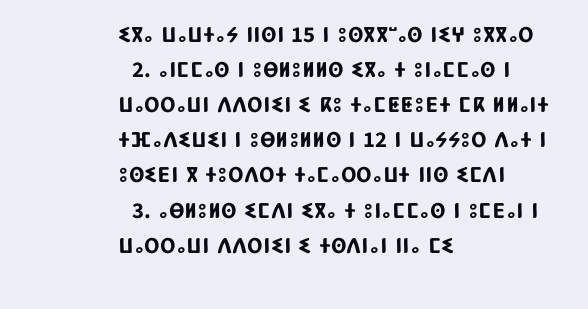ⵉⴳⴰ ⵡⴰⵡⵜⴰⵢ ⵏⵏⵙⵏ 15 ⵏ ⵓⵙⴳⴳⵯⴰⵙ ⵏⵉⵖ ⵓⴳⴳⴰⵔ
  2. ⴰⵏⵎⵎⴰⵙ ⵏ ⵓⴱⵍⵓⵍⵍⵙ ⵉⴳⴰ ⵜ ⵓⵏⴰⵎⵎⴰⵙ ⵏ ⵡⴰⵔⵔⴰⵡⵏ ⴷⴷⵔⵏⵉⵏ ⵉ ⴽⵓ ⵜⴰⵎⵟⵟⵓⴹⵜ ⵎⴽ ⵍⵍⴰⵏⵜ ⵜⴼⴰⴷⵉⵡⵉⵏ ⵏ ⵓⴱⵍⵓⵍⵍⵙ ⵏ 12 ⵏ ⵡⴰⵢⵢⵓⵔ ⴷⴰⵜ ⵏ ⵓⵙⵉⴹⵏ ⴳ ⵜⵓⵔⴷⵔⵜ ⵜⴰⵎⴰⵔⵔⴰⵡⵜ ⵏⵏⵙ ⵉⵎⴷⵏ
  3. ⴰⴱⵍⵓⵍⵙ ⵉⵎⴷⵏ ⵉⴳⴰ ⵜ ⵓⵏⴰⵎⵎⴰⵙ ⵏ ⵓⵎⴹⴰⵏ ⵏ ⵡⴰⵔⵔⴰⵡⵏ ⴷⴷⵔⵏⵉⵏ ⵉ ⵜⵙⴷⵏⴰⵏ ⵏⵏⴰ ⵎⵉ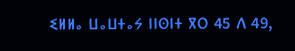ⵉⵍⵍⴰ ⵡⴰⵡⵜⴰⵢ ⵏⵏⵙⵏⵜ ⴳⵔ 45 ⴷ 49,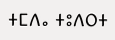ⵜⵎⴷⴰ ⵜⵓⴷⵔⵜ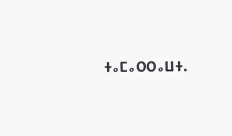ⵜⴰⵎⴰⵔⵔⴰⵡⵜ.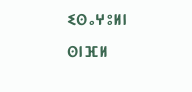ⵉⵙⴰⵖⵓⵍⵏ
ⵙⵏⴼⵍ